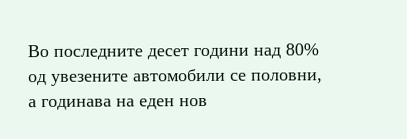Во последните десет години над 80% од увезените автомобили се половни, а годинава на еден нов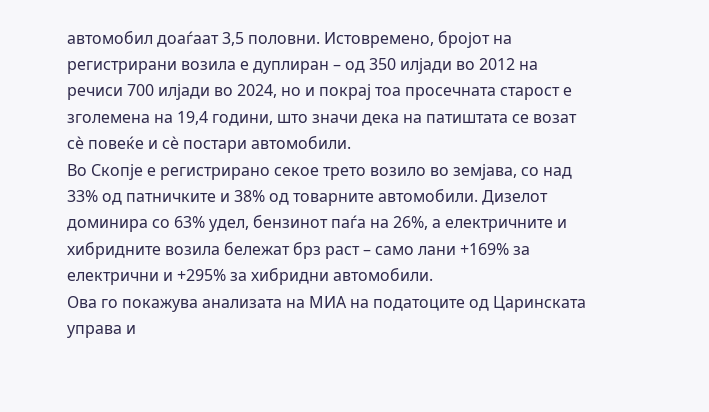автомобил доаѓаат 3,5 половни. Истовремено, бројот на регистрирани возила е дуплиран – од 350 илјади во 2012 на речиси 700 илјади во 2024, но и покрај тоа просечната старост е зголемена на 19,4 години, што значи дека на патиштата се возат сè повеќе и сè постари автомобили.
Во Скопје е регистрирано секое трето возило во земјава, со над 33% од патничките и 38% од товарните автомобили. Дизелот доминира со 63% удел, бензинот паѓа на 26%, а електричните и хибридните возила бележат брз раст – само лани +169% за електрични и +295% за хибридни автомобили.
Ова го покажува анализата на МИА на податоците од Царинската управа и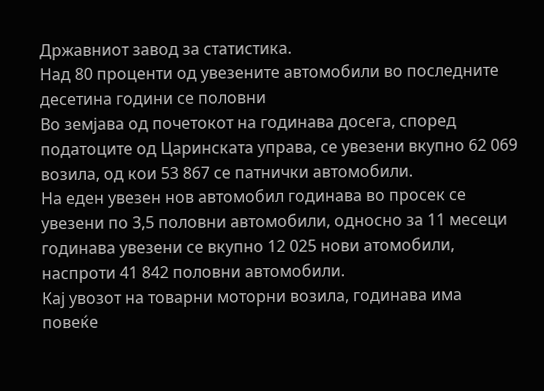Државниот завод за статистика.
Над 80 проценти од увезените автомобили во последните десетина години се половни
Во земјава од почетокот на годинава досега, според податоците од Царинската управа, се увезени вкупно 62 069 возила, од кои 53 867 се патнички автомобили.
На еден увезен нов автомобил годинава во просек се увезени по 3,5 половни автомобили, односно за 11 месеци годинава увезени се вкупно 12 025 нови атомобили, наспроти 41 842 половни автомобили.
Кај увозот на товарни моторни возила, годинава има повеќе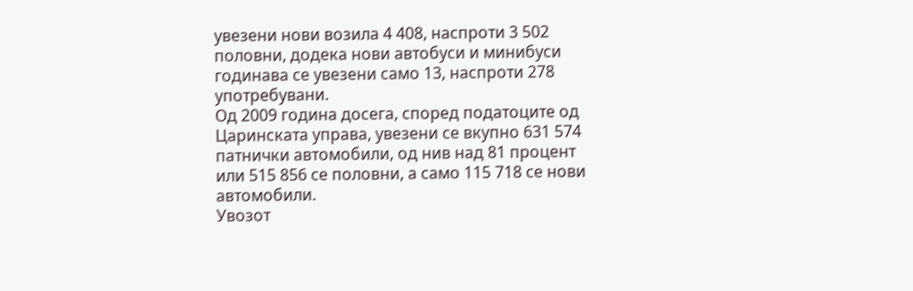увезени нови возила 4 408, наспроти 3 502 половни, додека нови автобуси и минибуси годинава се увезени само 13, наспроти 278 употребувани.
Од 2009 година досега, според податоците од Царинската управа, увезени се вкупно 631 574 патнички автомобили, од нив над 81 процент или 515 856 се половни, а само 115 718 се нови автомобили.
Увозот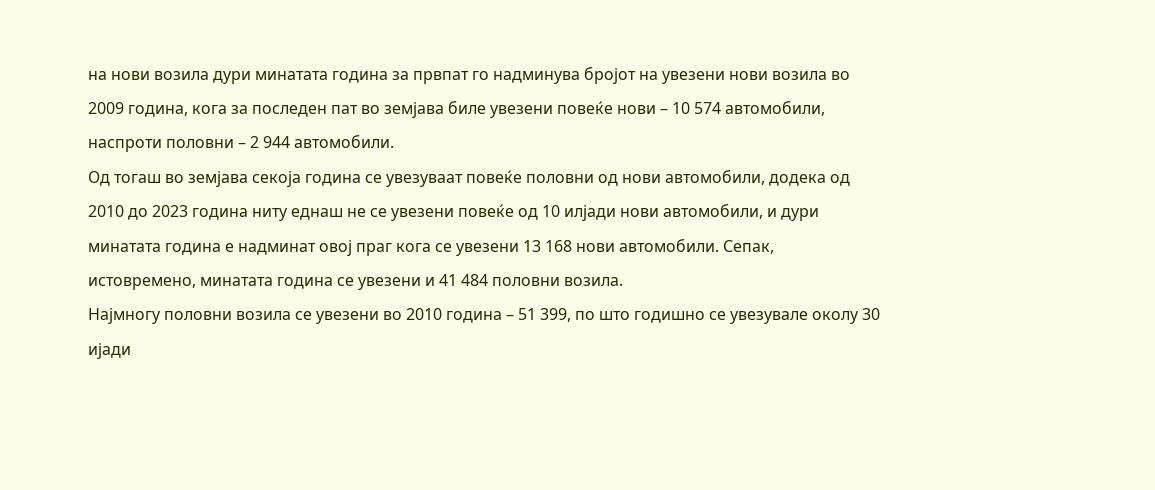на нови возила дури минатата година за првпат го надминува бројот на увезени нови возила во 2009 година, кога за последен пат во земјава биле увезени повеќе нови – 10 574 автомобили, наспроти половни – 2 944 автомобили.
Од тогаш во земјава секоја година се увезуваат повеќе половни од нови автомобили, додека од 2010 до 2023 година ниту еднаш не се увезени повеќе од 10 илјади нови автомобили, и дури минатата година е надминат овој праг кога се увезени 13 168 нови автомобили. Сепак, истовремено, минатата година се увезени и 41 484 половни возила.
Најмногу половни возила се увезени во 2010 година – 51 399, по што годишно се увезувале околу 30 ијади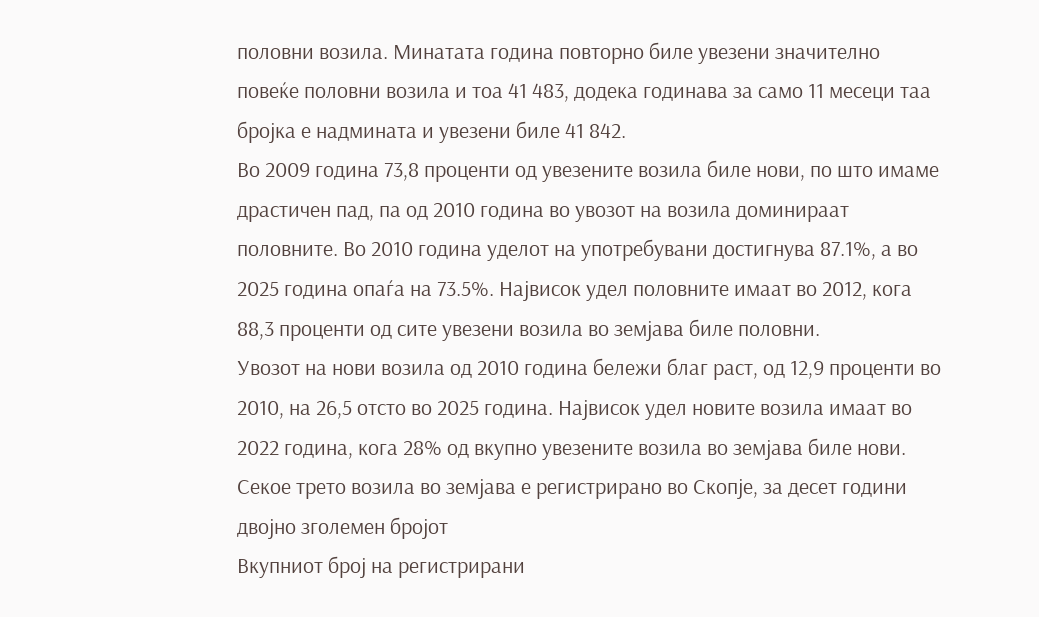половни возила. Минатата година повторно биле увезени значително повеќе половни возила и тоа 41 483, додека годинава за само 11 месеци таа бројка е надмината и увезени биле 41 842.
Во 2009 година 73,8 проценти од увезените возила биле нови, по што имаме драстичен пад, па од 2010 година во увозот на возила доминираат половните. Во 2010 година уделот на употребувани достигнува 87.1%, а во 2025 година опаѓа на 73.5%. Највисок удел половните имаат во 2012, кога 88,3 проценти од сите увезени возила во земјава биле половни.
Увозот на нови возила од 2010 година бележи благ раст, од 12,9 проценти во 2010, на 26,5 отсто во 2025 година. Највисок удел новите возила имаат во 2022 година, кога 28% од вкупно увезените возила во земјава биле нови.
Секое трето возила во земјава е регистрирано во Скопје, за десет години двојно зголемен бројот
Вкупниот број на регистрирани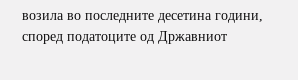возила во последните десетина години, според податоците од Државниот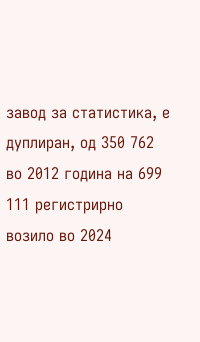завод за статистика, е дуплиран, од 350 762 во 2012 година на 699 111 регистрирно возило во 2024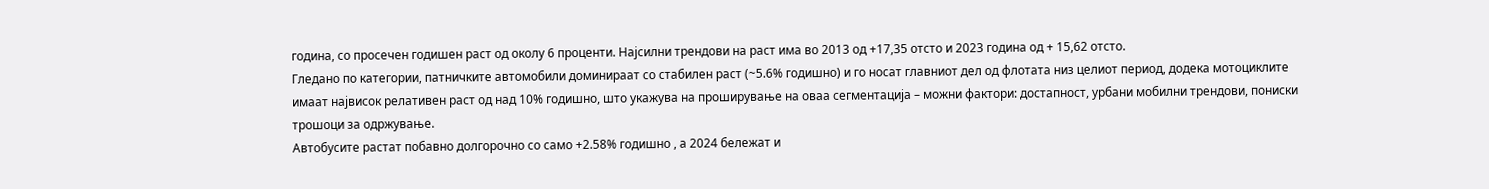година, со просечен годишен раст од околу 6 проценти. Најсилни трендови на раст има во 2013 од +17,35 отсто и 2023 година од + 15,62 отсто.
Гледано по категории, патничките автомобили доминираат со стабилен раст (~5.6% годишно) и го носат главниот дел од флотата низ целиот период, додека мотоциклите имаат највисок релативен раст од над 10% годишно, што укажува на проширување на оваа сегментација – можни фактори: достапност, урбани мобилни трендови, пониски трошоци за одржување.
Автобусите растат побавно долгорочно со само +2.58% годишно , а 2024 бележат и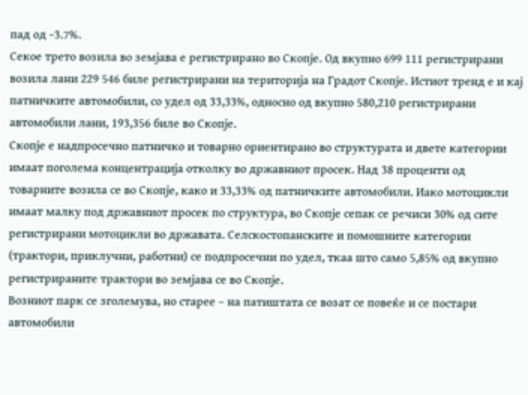пад од −3.7%.
Секое трето возила во земјава е регистрирано во Скопје. Од вкупно 699 111 регистрирани возила лани 229 546 биле регистрирани на територија на Градот Скопје. Истиот тренд е и кај патничките автомобили, со удел од 33,33%, односно од вкупно 580,210 регистрирани автомобили лани, 193,356 биле во Скопје.
Скопје е надпросечно патничко и товарно ориентирано во структурата и двете категории имаат поголема концентрација отколку во државниот просек. Над 38 проценти од товарните возила се во Скопје, како и 33,33% од патничките автомобили. Иако мотоцикли имаат малку под државниот просек по структура, во Скопје сепак се речиси 30% од сите регистрирани мотоцикли во државата. Селскостопанските и помошните категории (трактори, приклучни, работни) се подпросечни по удел, ткаа што само 5,85% од вкупно регистрираните трактори во земјава се во Скопје.
Возниот парк се зголемува, но старее – на патиштата се возат се повеќе и се постари автомобили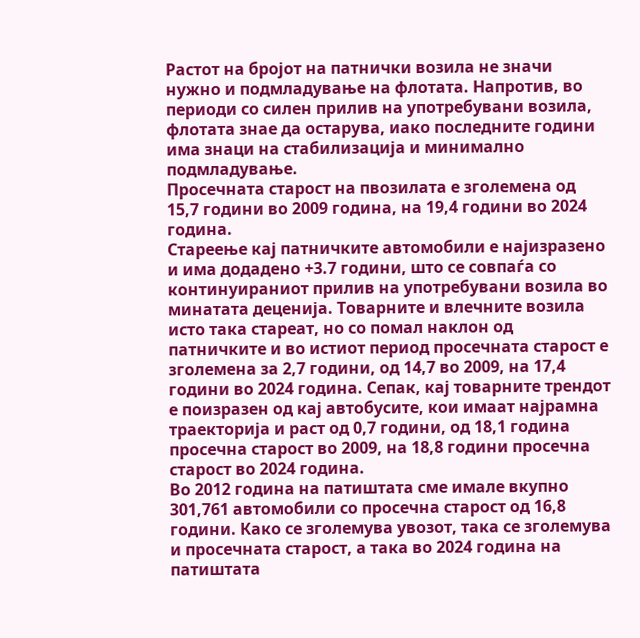Растот на бројот на патнички возила не значи нужно и подмладување на флотата. Напротив, во периоди со силен прилив на употребувани возила, флотата знае да остарува, иако последните години има знаци на стабилизација и минимално подмладување.
Просечната старост на пвозилата е зголемена од 15,7 години во 2009 година, на 19,4 години во 2024 година.
Стареење кај патничките автомобили е најизразено и има додадено +3.7 години, што се совпаѓа со континуираниот прилив на употребувани возила во минатата деценија. Товарните и влечните возила исто така стареат, но со помал наклон од патничките и во истиот период просечната старост е зголемена за 2,7 години, од 14,7 во 2009, на 17,4 години во 2024 година. Сепак, кај товарните трендот е поизразен од кај автобусите, кои имаат најрамна траекторија и раст од 0,7 години, од 18,1 година просечна старост во 2009, на 18,8 години просечна старост во 2024 година.
Во 2012 година на патиштата сме имале вкупно 301,761 автомобили со просечна старост од 16,8 години. Како се зголемува увозот, така се зголемува и просечната старост, а така во 2024 година на патиштата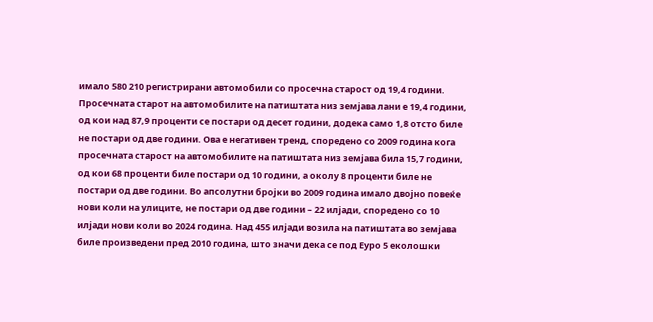имало 580 210 регистрирани автомобили со просечна старост од 19,4 години.
Просечната старот на автомобилите на патиштата низ земјава лани е 19,4 години, од кои над 87,9 проценти се постари од десет години, додека само 1,8 отсто биле не постари од две години. Ова е негативен тренд, споредено со 2009 година кога просечната старост на автомобилите на патиштата низ земјава била 15,7 години, од кои 68 проценти биле постари од 10 години, а околу 8 проценти биле не постари од две години. Во апсолутни бројки во 2009 година имало двојно повеќе нови коли на улиците, не постари од две години – 22 илјади, споредено со 10 илјади нови коли во 2024 година. Над 455 илјади возила на патиштата во земјава биле произведени пред 2010 година, што значи дека се под Еуро 5 еколошки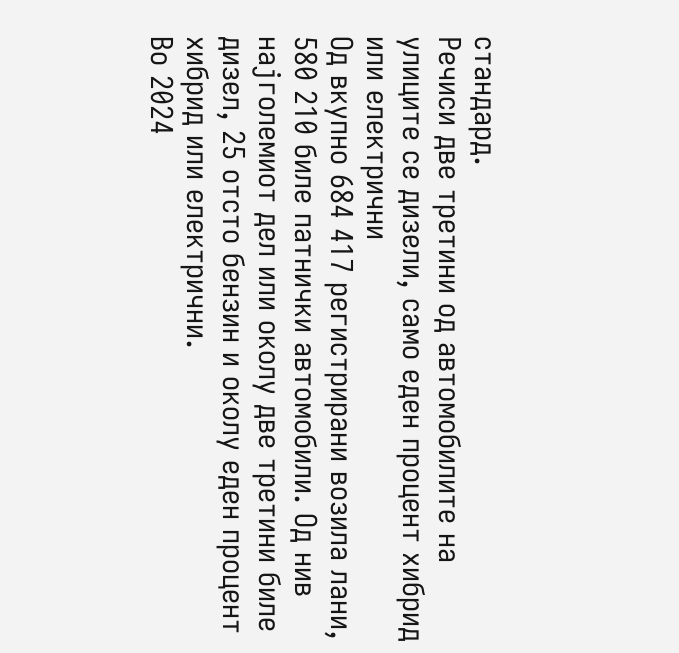стандард.
Речиси две третини од автомобилите на улиците се дизели, само еден процент хибрид или електрични
Од вкупно 684 417 регистрирани возила лани, 580 210 биле патнички автомобили. Од нив најголемиот дел или околу две третини биле дизел, 25 отсто бензин и околу еден процент хибрид или електрични.
Во 2024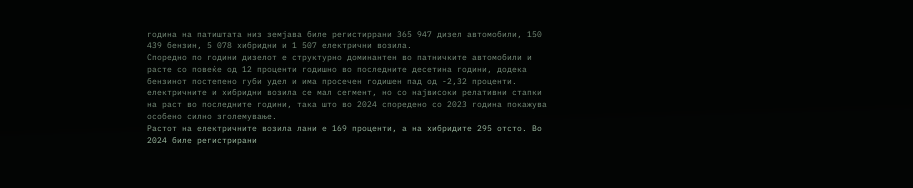година на патиштата низ земјава биле регистиррани 365 947 дизел автомобили, 150 439 бензин, 5 078 хибридни и 1 507 електрични возила.
Споредно по години дизелот е структурно доминантен во патничките автомобили и расте со повеќе од 12 проценти годишно во последните десетина години, додека бензинот постепено губи удел и има просечен годишен пад од -2,32 проценти. електричните и хибридни возила се мал сегмент, но со највисоки релативни стапки на раст во последните години, така што во 2024 споредено со 2023 година покажува особено силно зголемување.
Растот на електричните возила лани е 169 проценти, а на хибридите 295 отсто. Во 2024 биле регистрирани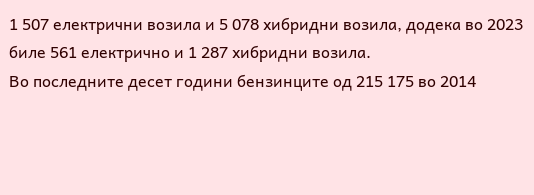1 507 електрични возила и 5 078 хибридни возила, додека во 2023 биле 561 електрично и 1 287 хибридни возила.
Во последните десет години бензинците од 215 175 во 2014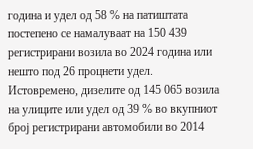година и удел од 58 % на патиштата постепено се намалуваат на 150 439 регистрирани возила во 2024 година или нешто под 26 процнети удел.
Истовремено, дизелите од 145 065 возила на улиците или удел од 39 % во вкупниот број регистрирани автомобили во 2014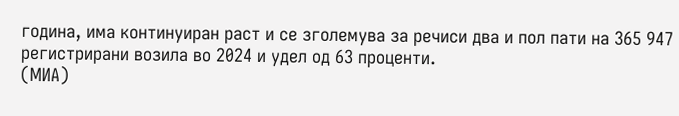година, има континуиран раст и се зголемува за речиси два и пол пати на 365 947 регистрирани возила во 2024 и удел од 63 проценти.
(МИА)